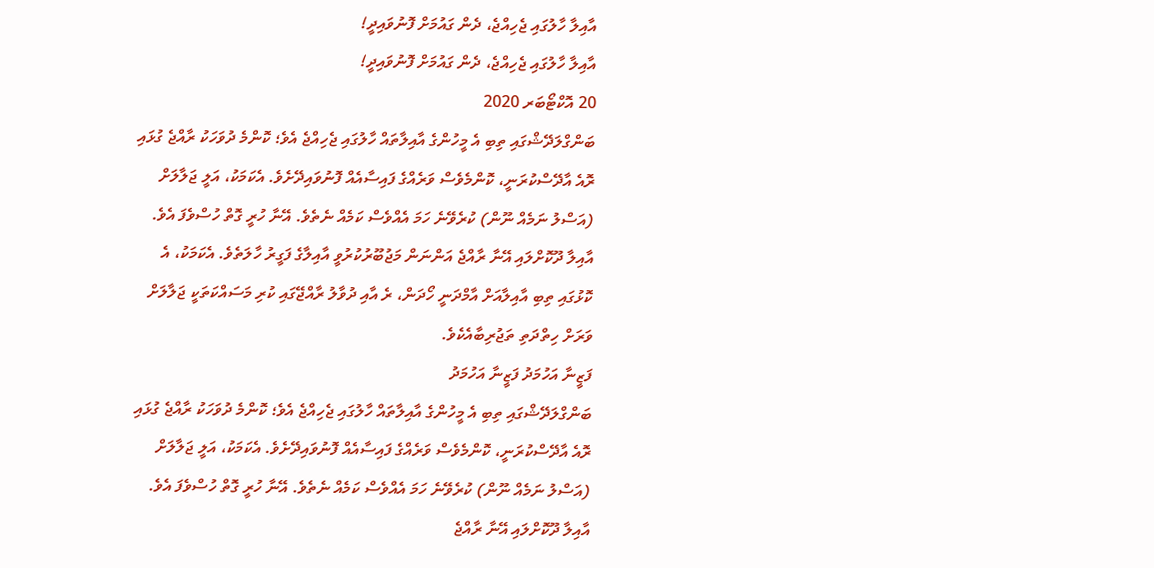އާއިލާ ހާލުގައި ޖެހިއްޖެ، ދެން ގައުމަށް ފޮނުވައިދީ!
އާއިލާ ހާލުގައި ޖެހިއްޖެ، ދެން ގައުމަށް ފޮނުވައިދީ!
20 އޮކްޓޯބަރ 2020
ބަންގްލަދޭޝްގައި ތިބި އެ މީހުންގެ އާއިލާތައް ހާލުގައި ޖެހިއްޖެ އެވެ؛ ކޮންމެ ދުވަހަކު ރާއްޖެ ގުޅައި ރޮއެ އާދޭސްކުރަނީ، ކޮންމެވެސް ވަރެއްގެ ފައިސާއެއް ފޮނުވައިދޭށެވެ. އެކަމަކު، އަލީ ޖަލާލަށް (އަސްލު ނަމެއް ނޫން) ކުރެވޭނެ ހަމަ އެއްވެސް ކަމެއް ނެތެވެ. އޭނާ ހުރީ ގޮތް ހުސްވެފަ އެވެ. އާއިލާ ދޫކޮށްލައި އޭނާ ރާއްޖެ އަންނަން މަޖުބޫރުކުރުވީ އާއިލާގެ ފަގީރު ހާލަތެވެ. އެކަމަކު، އެ ކޮޅުގައި ތިބި އާއިލާއަށް އާމްދަނީ ހޯދަން، ރެ އާއި ދުވާލު ރާއްޖޭގައި ކުރި މަސައްކަތަކީ ޖަލާލަށް ވަރަށް ހިތްދަތި ތަޖުރިބާއެކެވެ.
ފަޒީނާ އަހުމަދު ފަޒީނާ އަހުމަދު
ބަންގްލަދޭޝްގައި ތިބި އެ މީހުންގެ އާއިލާތައް ހާލުގައި ޖެހިއްޖެ އެވެ؛ ކޮންމެ ދުވަހަކު ރާއްޖެ ގުޅައި ރޮއެ އާދޭސްކުރަނީ، ކޮންމެވެސް ވަރެއްގެ ފައިސާއެއް ފޮނުވައިދޭށެވެ. އެކަމަކު، އަލީ ޖަލާލަށް (އަސްލު ނަމެއް ނޫން) ކުރެވޭނެ ހަމަ އެއްވެސް ކަމެއް ނެތެވެ. އޭނާ ހުރީ ގޮތް ހުސްވެފަ އެވެ. އާއިލާ ދޫކޮށްލައި އޭނާ ރާއްޖެ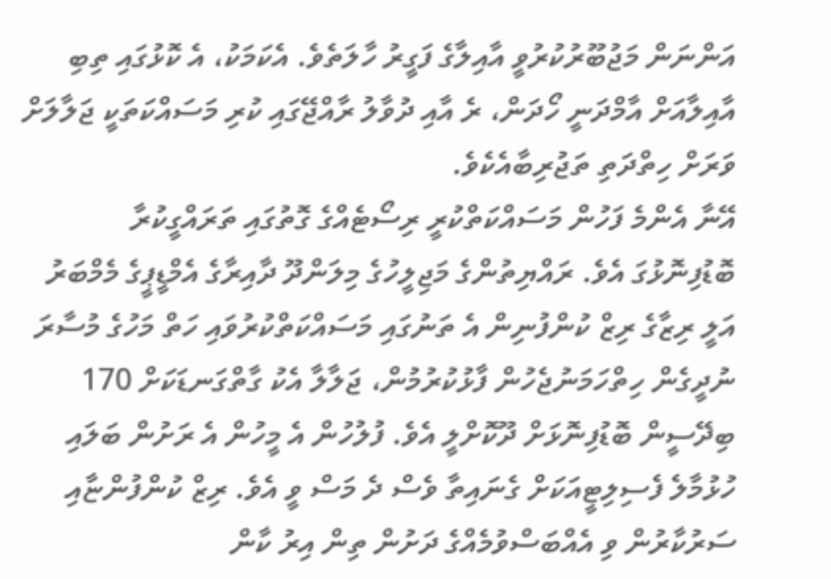އަންނަން މަޖުބޫރުކުރުވީ އާއިލާގެ ފަގީރު ހާލަތެވެ. އެކަމަކު، އެ ކޮޅުގައި ތިބި އާއިލާއަށް އާމްދަނީ ހޯދަން، ރެ އާއި ދުވާލު ރާއްޖޭގައި ކުރި މަސައްކަތަކީ ޖަލާލަށް ވަރަށް ހިތްދަތި ތަޖުރިބާއެކެވެ.
އޭނާ އެންމެ ފަހުން މަސައްކަތްކުރީ ރިސޯޓެއްގެ ގޮތުގައި ތަރައްގީކުރާ ބޮޑުފިނޮޅުގަ އެވެ. ރައްޔިތުންގެ މަޖިލީހުގެ މިލަންދޫ ދާއިރާގެ އެމްޑީޕީގެ މެމްބަރު އަލީ ރިޒާގެ ރިޒް ކުންފުނިން އެ ތަނުގައި މަސައްކަތްކުރުވައި ހަތް މަހުގެ މުސާރަ ނުދީގެން ހިތްހަމަނުޖެހުން ފާޅުކުރުމުން، ޖަލާލާ އެކު ގާތްގަނޑަކަށް 170 ބިދޭސީން ބޮޑުފިނޮޅަށް ދޫކޮށްލީ އެވެ. ފުލުހުން އެ މީހުން އެ ރަށުން ބަލައި ހުޅުމާލެ ފެސިލިޓީއަކަށް ގެނައިތާ ވެސް ދެ މަސް ވީ އެވެ. ރިޒް ކުންފުންޏާއި ސަރުކާރުން ވި އެއްބަސްވުމެއްގެ ދަށުން ތިން އިރު ކާން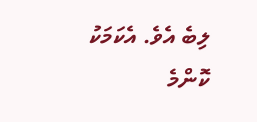ލިބެ އެވެ. އެކަމަކު ކޮންމެ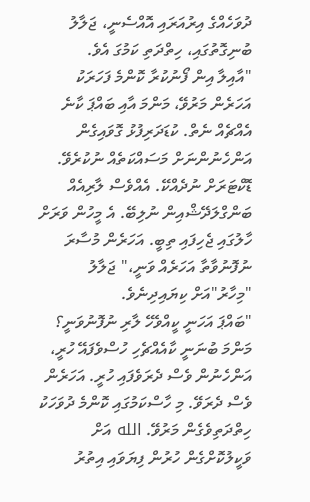ދުވަހެއްގެ އިރުއަރައި އޮއްސެނީ، ޖަލާލު ބުނިގޮތުގައި، ހިތްދަތި ކަމުގަ އެވެ.
"އާއިލާ އިން ފޯނުކުރާ ކޮންމެ ފަހަރަކު އަހަރެން މަރުވޭ، މަންމަ އާއި ބައްޕަ ކާނެ އެއްޗެއް ނެތް. ކުޑަދަރިފުޅު ގޮވައިގެން އަންހެނުންނަށް މަސައްކަތެއް ނުކުރެވޭ. ޑޮކްޓަރަށް ނުދެއްކޭ. އެއްވެސް ލާރިއެއް ބަންގްލަދޭޝްއިން ނުލިބޭ. އެ މީހުން ވަރަށް ހާލުގައި ޖެހިފައި ތިބީ. އަހަރެން މުސާރަ ނުފޮނުވާތާ އަހަރެއް ވަނީ،" ޖަލާލު "މިހާރު"އަށް ކިޔައިދިނެވެ.
"ބައްޕަ އަހަނީ ކީއްވެހޭ ލާރި ނުފޮނުވަނީ؟ މަންމަ ބުނަނީ ކާއެއްޗެހި ހުސްވެފައޭ ހުރީ، އަންހެނުން ވެސް ދެރަވެފައި ހުރީ. އަހަރެން ވެސް ދެރަވޭ. މި ހާސްކަމުގައި ކޮންމެ ދުވަހަކު ހިތްދަތިވެގެން މަރުވޭ. الله އަށް ވަކީލުކޮށްގެން ހުރުން ފިޔަވައި އިތުރު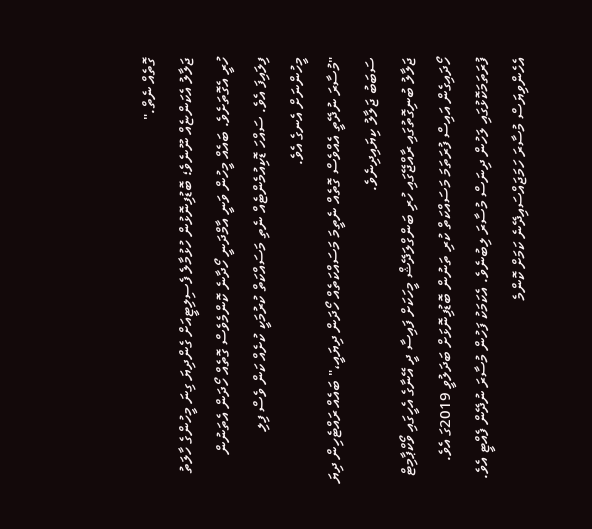ގޮތެއް ނެތް."
ޖަލާލު އެކަންޏެއް ނޫނެވެ؛ ބޮޑުފިނޮޅުން ހުޅުމާލެ ފެސިލިޓީއަށް ގެންދިޔަ ގިނަ މީހުންގެ ހާލަތު ހުރީ އެގޮތަށެވެ. ބައެއް މީހުން ވަނީ އާމްދަނީ ހޯދާނެ ކޮންމެވެސް ގޮތެއް ހޯދަން އެތަނުން ފިލައިފަ އެވެ. ސައްހަ ޑޮކިއުމެންޓެއް ނެތި މަސައްކަތް ކުރުމަކީ ކުށެއް ކަން ވެސް ފިލި މީހުންނަށް އެނގެ އެވެ.
"މުސާރަ ނުދޭތީ އެއްވެސް ގޮތެއް ނެތީމަ މަސައްކަތެއް ހޯދަން ދިޔައީ،" ބައެއް ރައްޓެހިން ދިޔަ ސަބަބު ޖަލާލު ކިޔައިދިނެވެ.
ޖަލާލު ބުނިގޮތުގައި ރާއްޖޭގައި ހުރި ބަންގްލަދޭޝް މީހަކަށް ފައިސާ ދީ އޭނާގެ އެހީގައި ވޯކްޕާމިޓް ހޯދައިގެން އައިސް ފުރަތަމަ މަސައްކަތް ކުރި ތަނުން ބޮޑުފިނޮޅަށް ބަދަލުވީ 2019ގަ އެވެ. ފުރަތަމަކޮޅުގައި ލަހުން ދިނަސް މުސާރަ ލިބުނެވެ. އެކަމަކު ފަހުން މުސާރަ ނުދޭން ފެއްޓީ އެވެ. އެހެންވިޔަސް މުސާރަ ހަމަޖައްސައިދޭނެ ކަމަށް ކޮންމެ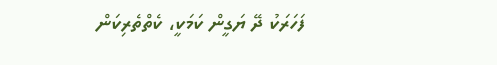ފަހަރަކު ދޭ ޔަގީން ކަމަކީ، ކެތްތެރިކަން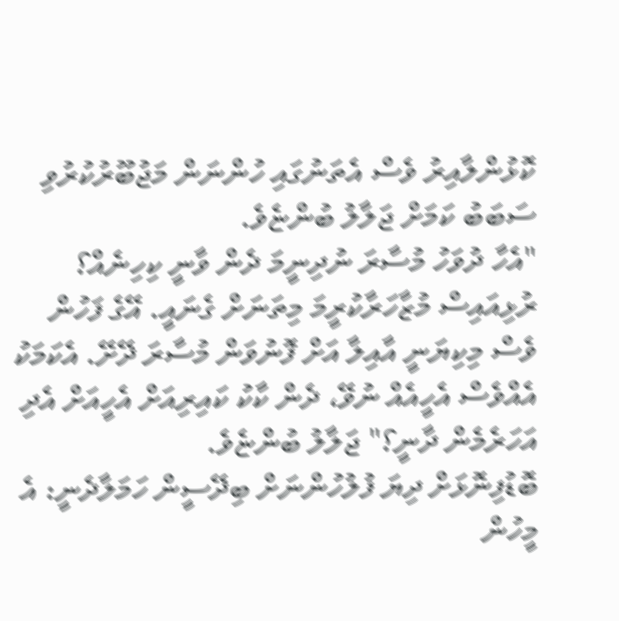ކޮޅުންލާއިރު ވެސް އެތަނުގައި ހުންނަން މަޖުބޫރުކުރުވި ސަބަބު ކަމަށް ޖަލާލު ބުންޏެވެ.
"އެހާ ދުވަހު މުސާރަ ނުދިނީމަ ދެން ވާނީ ކިހިނެއް؟ ރުޅިއައިސް މުޒާހަރާކުރީމަ މިތަނަށް ގެނައީ. އޭގެ ފަހުން ވެސް މިކިޔަނީ އާއިލާ އަށް ފޮނުވަން މުސާރަ ދޭށޭ. އެކަމަކު އެއްވެސް އެހީއެއް ނުވޭ، ދެން ކާކު ކައިރިއަށް އެހީއަށް އެދި އަހަރެމެން ދާނީ؟" ޖަލާލު ބުންޏެވެ.
ބޮޑުފިނޮޅަށް ދިޔަ ފުލުހުންނަށް ބިދޭސީން ހަމަލާދެނީ: އެ މީހުން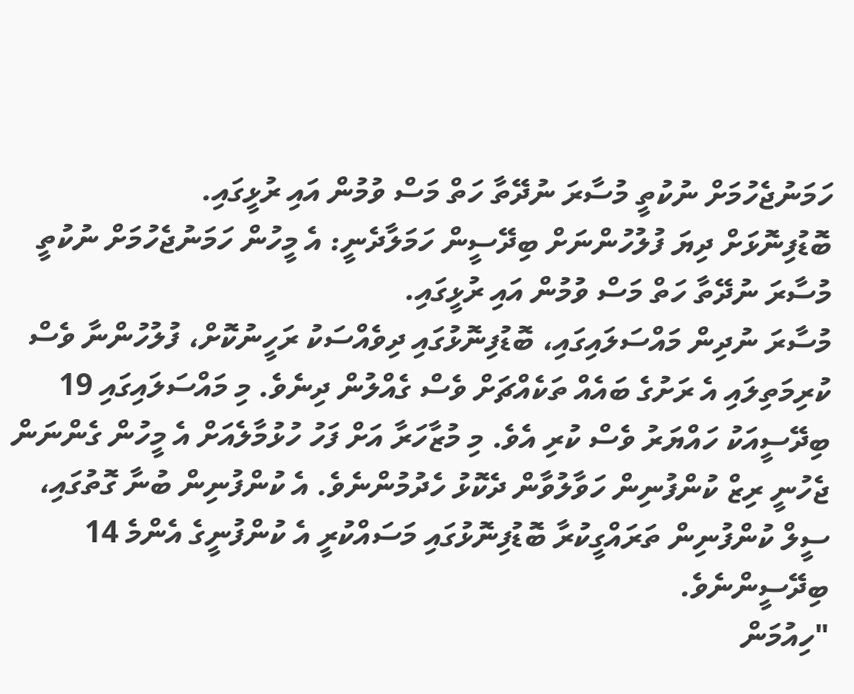ހަމަނުޖެހުމަށް ނުކުތީ މުސާރަ ނުދޭތާ ހަތް މަސް ވުމުން އައި ރުޅީގައި.
ބޮޑުފިނޮޅަށް ދިޔަ ފުލުހުންނަށް ބިދޭސީން ހަމަލާދެނީ: އެ މީހުން ހަމަނުޖެހުމަށް ނުކުތީ މުސާރަ ނުދޭތާ ހަތް މަސް ވުމުން އައި ރުޅީގައި.
މުސާރަ ނުދިން މައްސަލައިގައި، ބޮޑުފިނޮޅުގައި ދިވެއްސަކު ރަހީނުކޮށް، ފުލުހުންނާ ވެސް ކުރިމަތިލައި އެ ރަށުގެ ބައެއް ތަކެއްޗަށް ވެސް ގެއްލުން ދިނެވެ. މި މައްސަލައިގައި 19 ބިދޭސީއަކު ހައްޔަރު ވެސް ކުރި އެވެ. މި މުޒާހަރާ އަށް ފަހު ހުޅުމާލެއަށް އެ މީހުން ގެންނަން ޖެހުނީ ރިޒް ކުންފުނިން ހަވާލުވާން ދެކޮޅު ހެދުމުންނެވެ. އެ ކުންފުނިން ބުނާ ގޮތުގައި، ސީލް ކުންފުނިން ތަރައްގީކުރާ ބޮޑުފިނޮޅުގައި މަސައްކުރީ އެ ކުންފުނީގެ އެންމެ 14 ބިދޭސީންނެވެ.
"ހިއުމަން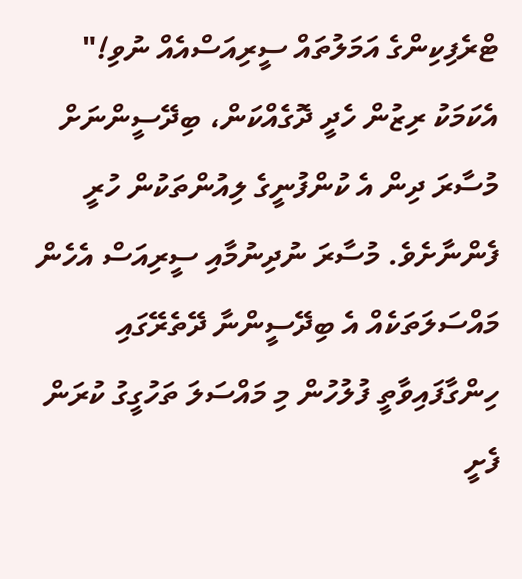ޓްރެފިކިންގެ އަމަލުތައް ސީރިއަސްއެއް ނުވި!"
އެކަމަކު ރިޒުން ހެދީ ދޮގެއްކަން، ބިދޭސީންނަށް މުސާރަ ދިން އެ ކުންފުނީގެ ލިއުންތަކުން ހުރީ ފެންނާށެވެ. މުސާރަ ނުދިނުމާއި ސީރިއަސް އެހެން މައްސަލަތަކެއް އެ ބިދޭސީންނާ ދޭތެރޭގައި ހިންގާފައިވާތީ ފުލުހުން މި މައްސަލަ ތަހުގީގު ކުރަން ފެށީ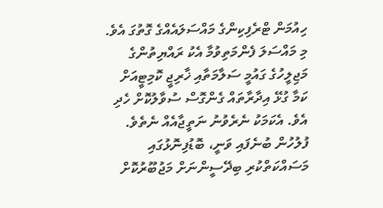ހިއުމަން ޓްރެފިކިންގެ މައްސަލައެއްގެ ގޮތުގަ އެވެ. މި މައްސަލަ ފެންމަތިވުމާ އެކު ރައްޔިތުންގެ މަޖިލީހުގެ ގައުމީ ސަލާމަތާއި ޚާރިޖީ ކޮމިޓީއަށް ކަމާ ގުޅޭ އިދާރާތައް ގެންގޮސް ސުވާލުކޮށް ހެދި އެވެ. އެކަމަކު ނެރެވުނު ނަތީޖާއެއް ނެތެވެ.
ފުލުހުން ބުނެފައި ވަނީ، ބޮޑުފިނޮޅުގައި މަސައްކަތްކުރި ބިދޭސީންނަށް މަޖުބޫރުކޮށް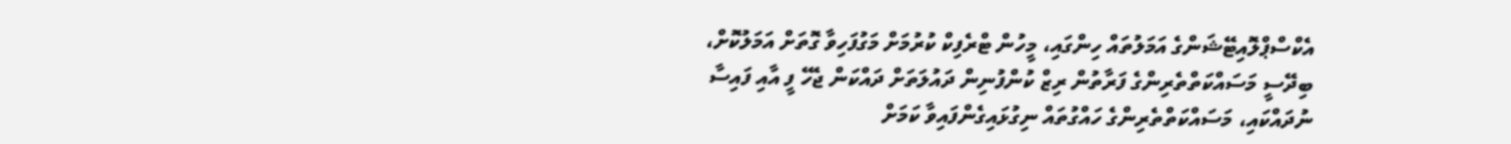އެކްސްޕްލޮއިޓޭޝަންގެ އަމަލުތައް ހިންގައި، މީހުން ޓްރެފިކް ކުރުމަށް މަގުފަހިވާ ގޮތަށް އަމަލުކޮށް، ބިދޭސީ މަސައްކަތްތެރިންގެ ފަރާތުން ރިޒް ކުންފުނިން ދައުލަތަށް ދައްކަން ޖެހޭ ފީ އާއި ފައިސާ ނުދައްކައި، މަސައްކަތްތެރިންގެ ހައްގުތައް ނިގުޅައިގެންފައިވާ ކަމަށް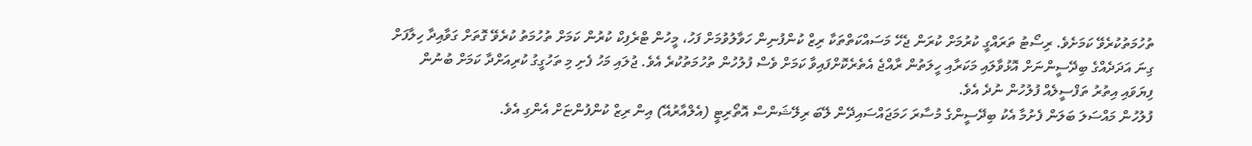ތުހުމަތުކުރެވޭ ކަމަށެވެ. ރިސޯޓު ތަރައްގީ ކުރުމަށް ކުރަން ޖެހޭ މަސައްކަތްތަކާ ރިޒް ކުންފުނިން ހަވާލުވުމަށް ފަހު، މީހުން ޓްރެފިކް ކުރުން ކަމަށް ތުހުމަތު ކުރެވޭ ގޮތަށް ގަވާއިދާ ހިލާފަށް ގިނަ އަދަދެއްގެ ބިދޭސީންނަށް އޮޅުވާލައި މަކަރާއި ހީލަތުން ރާއްޖެ އެތެރެކޮށްފައިވާ ކަމަށް ވެސް ފުލުހުން ތުހުމަތުކުރެ އެވެ. ޖުލައި މަހު ފެށި މި ތަހުގީގު ކުރިއަށްދާ ކަމަށް ބުނުން ފިޔަވައި އިތުރު ތަފްސީލެއް ފުލުހުން ނުދެ އެވެ.
ފުލުހުން މައްސަލަ ބަލަން ފެށުމާ އެކު ބިދޭސީންގެ މުސާރަ ހަމަޖައްސައިދޭން ލޭބަ ރިލޭޝަންސް އޮތޯރިޓީ (އެލްއާރުއޭ) އިން ރިޒް ކުންފުންޏަށް އެންގި އެވެ.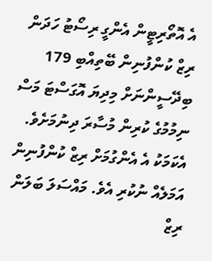އެ އޮތޯރިޓީން އެންގީ ރިސޯޓު ހަދަން ރިޒް ކުންފުނިން ބޭތިއްބި 179 ބިދޭސީންނަށް މިދިޔަ އޮގަސްޓަ މަސް ނިމުމުގެ ކުރިން މުސާރަ ދިނުމަށެވެ. އެކަމަކު އެ އެންގުމަށް ރިޒް ކުންފުނިން އަމަލެއް ނުކުރި އެވެ. މައްސަލަ ބަލަން ރިޒް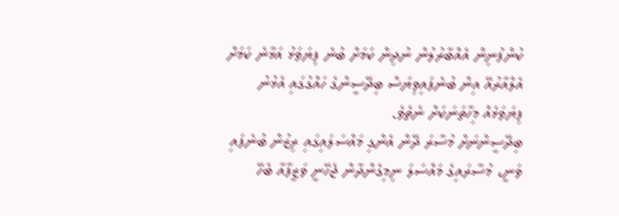ކުންފުނިން އެއްބާރުލުން ނުދިން ކަމަށް ބުނެ ފިޔަވަޅު އަޅާނެ ކަމަށް އެލްއާރުއޭ އިން ބުނެފައިވިޔަސް ބިދޭސީންގެ ހައްގުގައި އެޅުނު ފިޔަވަޅެއް މިހާތަނަކަށް ނެތެވެ.
ބިދޭސީންނަށް މުސާރަ ދޭން އެންގި މައްސަލައިގައި ރިޒުން ބުނެފައި ވަނީ، މުސާރައިގެ މައްސަލަ ނިމިގެންދާން ޖެހޭނީ ވަޒީފާއާ ބެހޭ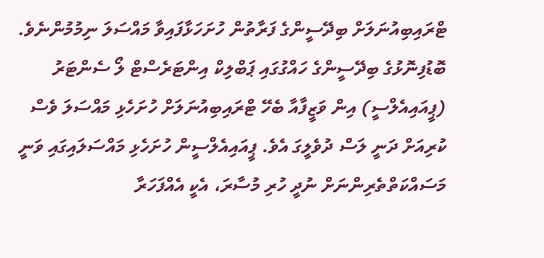ޓްރައިބިއުނަލަށް ބިދޭސީންގެ ފަރާތުން ހުށަހަޅާފައިވާ މައްސަލަ ނިމުމުންނެވެ.
ބޮޑުފިނޮޅުގެ ބިދޭސީންގެ ހައްގުގައި ޕަބްލިކް އިންޓަރެސްޓް ލޯ ސެންޓަރު (ޕީއައިއެލްސީ) އިން ވަޒީފާއާ ބެހޭ ޓްރައިބިއުނަލަށް ހުށަހެޅި މައްސަލަ ވެސް ކުރިއަށް ދަނީ ލަސް ދުވެލީގަ އެވެ. ޕީއައިއެލްސީން ހުށަހެޅި މައްސަލައިގައި ވަނީ މަސައްކަތްތެރިންނަށް ނުދީ ހުރި މުސާރަ، އެކީ އެއްފަހަރާ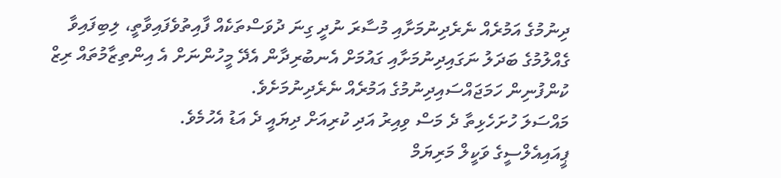ދިނުމުގެ އަމުރެއް ނެރެދިނުމަށާއި މުސާރަ ނުދީ ގިނަ ދުވަސްތަކެއް ފާއިތުވެފައިވާތީ، ލިބިފައިވާ ގެއްލުމުގެ ބަދަލު ނަގައިދިނުމަށާއި ގައުމަށް އެނބުރިދާން އެދޭ މީހުންނަށް އެ އިންތިޒާމުތައް ރިޒް ކުންފުނިން ހަމަޖައްސައިދިނުމުގެ އަމުރެއް ނެރެދިނުމަށެވެ.
މައްސަލަ ހުށަހެޅިތާ ދެ މަސް ވިއިރު އަދި ކުރިއަށް ދިޔައީ ދެ އަޑު އެހުމެވެ.
ޕީއައިއެލްސީގެ ވަކީލް މަރިޔަމް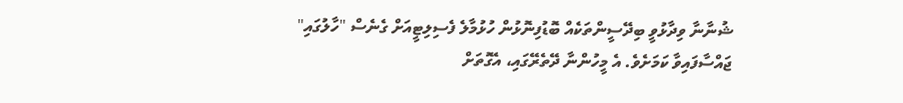ޝުނާނާ ވިދާޅުވީ ބިދޭސީންތަކެއް ބޮޑުފިނޮޅުން ހުޅުމާލެ ފެސިލިޓީއަށް ގެނެސް "ހާލުގައި" ޖައްސާފައިވާ ކަމަށެވެ. އެ މީހުންނާ ދޭތެރޭގައި، އެގޮތަށް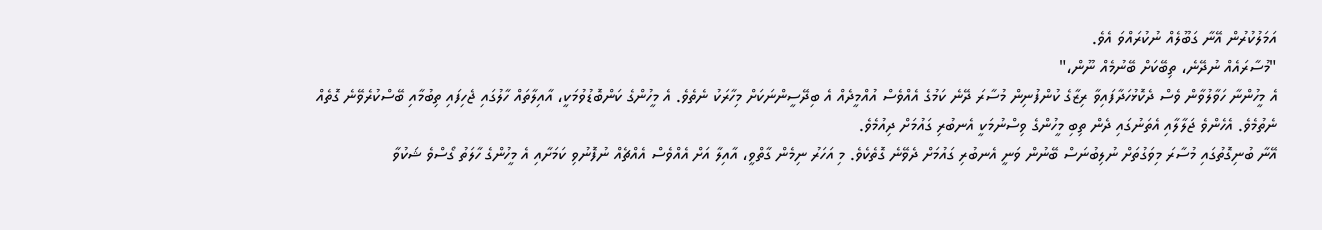އަމަލުކުރުން އޭނާ ގަބޫލެއް ނުކުރައްވަ އެވެ.
"މުސާރައެއް ނުދޭނެ، ތިބޭކަށް ބޭނުމެއް ނޫން،"
އެ މީހުންނާ ހަވާލުވާން ވެސް ދެކޮޅުހަދާފައިވާ ރިޒާގެ ކުންފުނިން މުސާރަ ދޭނެ ކަމުގެ އެއްވެސް އުއްމީދެއް އެ ބިދޭސީންނަކަށް މިހާރަކު ނެތެވެ. އެ މީހުންގެ ކަންބޮޑުވުމަކީ، އާއިލާތައް ހާލުގައި ޖެހިފައި ތިބުމާއި ބޭސްކުރެވޭނެ ގޮތެއް ނެތުމެވެ. އެހެންވެ ޖަލާލާއި އެތަނުގައި ދެން ތިބި މީހުންގެ ވިސްނުމަކީ އެނބުރި ގައުމަށް ދިއުމެވެ.
އޭނާ ބުނިގޮތުގައި މުސާރަ މިވަގުތަށް ނުލިބުނަސް ބޭނުން ވަނީ އެނބުރި ގައުމަށް ދެވޭނެ ގޮތެކެވެ. މި އަހަރު ނިމެން ގާތްވީ، އާއިލާ އަށް އެއްވެސް އެއްޗެއް ނުފޮނުވި ކަމަށާއި އެ މީހުންގެ ހާލަތު ގޯސްވެ ޝަކުވާ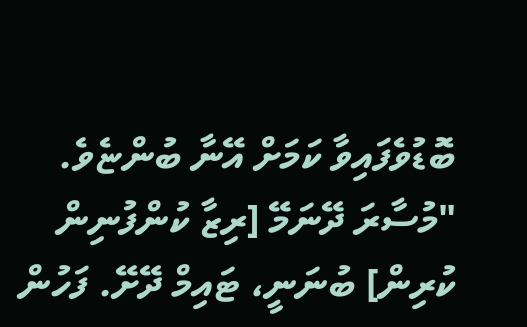ބޮޑުވެފައިވާ ކަމަށް އޭނާ ބުންޏެވެ.
"މުސާރަ ދޭނަމޭ [ރިޒާ ކުންފުނިން ކުރިން] ބުނަނީ، ޓައިމް ދޭށޭ. ފަހުން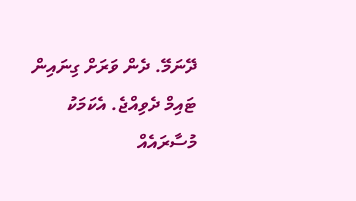ދޭނަމޭ. ދެން ވަރަށް ގިނައިން ޓައިމް ދެވިއްޖެ. އެކަމަކު މުސާރައެއް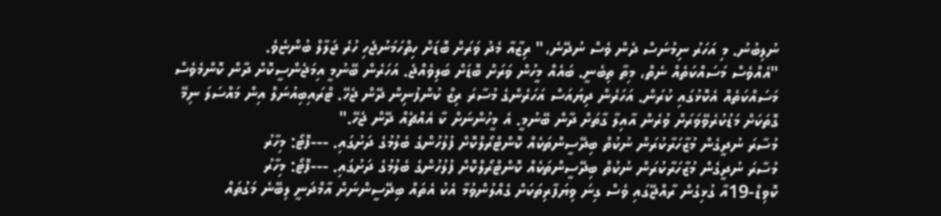ނުލިބުނު. މި އަހަރު ނިމުނަސް ދެން ވެސް ނުދޭނެ،" ރިޒާއާ މެދު ވަރަށް ބޮޑަށް ހިތްހަމަނުޖެހި ހުރެ ޖަލާލް ބުންޏެވެ.
"އެއްވެސް މަސައްކަތެއް ނެތް، މިތާ ތިބެނީ. ބައެއް މީހުން ވަރަށް ބޮޑަށް ބަލިވެއްޖެ. އަހަރެން ބޭނުމީ އިމަޖެންސީކޮށް ދާން ކޮންމެވެސް މަސައްކަތެއް އެކޮޅުގައި ކުރަން. އަހަރެން ދިޔައަސް އަހަރެންގެ މުސާރަ ރިޒް ކުންފުނިން ދޭން ޖެހޭ. ޓްރައިބިއުނަލް އިން މައްސަލަ ނިމޭ ގޮތަކަށް މަޑުކުރެވޭވަރަށް ވުރެން އާއިލާ ގާތަށް ދާން ބޭނުމީ. އެ މީހުންނަށް ކާ އެއްޗެއް ދޭން ޖެހޭ."
މުސާރަ ނުދީގެން މުޒާހަރާކުރަން ނުކުތް ބިދޭސީންތަކެއް ކޮންޓްރޯލްކޮށް ފުލުހުންގެ ބެލުމުގެ ދަށުގައި. ---ފޮޓޯ: މިހާރު
މުސާރަ ނުދީގެން މުޒާހަރާކުރަން ނުކުތް ބިދޭސީންތަކެއް ކޮންޓްރޯލްކޮށް ފުލުހުންގެ ބެލުމުގެ ދަށުގައި. ---ފޮޓޯ: މިހާރު
ކޮވިޑް-19އާ ގުޅިގެން ރާއްޖޭގައި ވެސް ގިނަ ވިޔަފާރިތަކަށް ގެއްލުންވުމާ އެކު އެތައް ބިދޭސީންނަށް އާމްދަނީ ލިބޭނެ މަގުތައް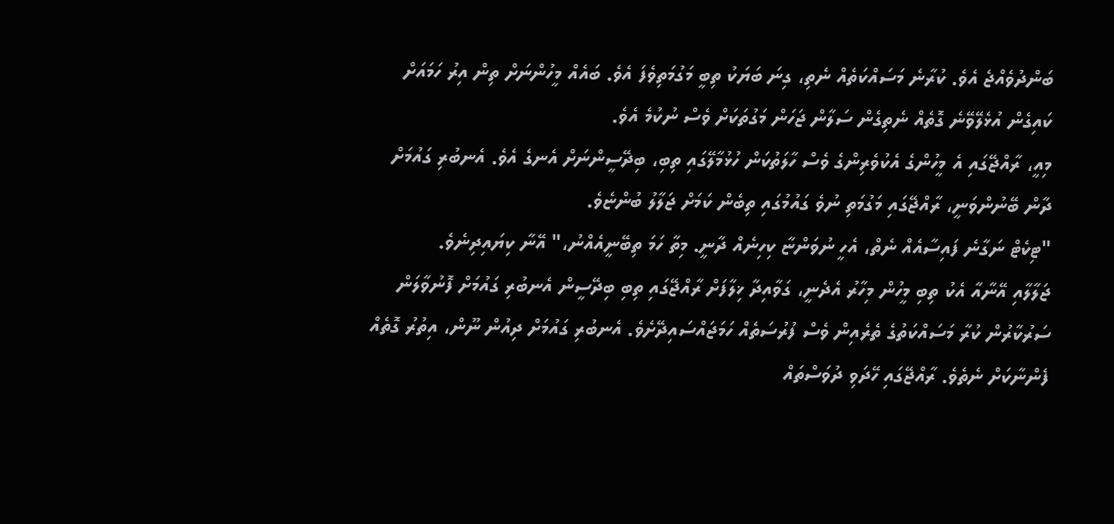ބަންދުވެއްޖެ އެވެ. ކުރާނެ މަސައްކަތެއް ނެތި، ގިނަ ބަޔަކު ތިބީ މަގުމަތިވެފަ އެވެ. ބައެއް މީހުންނަށް ތިން އިރު ހަމައަށް ކައިގެން އުޅެލޭވޭނެ ގޮތެއް ނެތިގެން ސަލާން ޖަހަން މަގުތަކަށް ވެސް ނުކުމެ އެވެ.
މިއީ، ރާއްޖޭގައި އެ މީހުންގެ އެކުވެރިންގެ ވެސް ހާލަތުކަން ހުޅުމާލޭގައި ތިބި، ބިދޭސީންނަށް އެނގެ އެވެ. އެނބުރި ގައުމަށް ދާން ބޭނުންވަނީ، ރާއްޖޭގައި މަގުމަތި ނުވެ ގައުމުގައި ތިބެން ކަމަށް ޖަލާލު ބުންޏެވެ.
"ޓިކެޓް ނަގާނެ ފައިސާއެއް ނެތް، އެހީ ނުވަންޏާ ކިހިނެއް ދާނީ. މިތާ ހަމަ ތިބޭނީއެއްނު،" އޭނާ ކިޔައިދިނެވެ.
ޖަލާލާއި އޭނާއާ އެކު ތިބި މީހުން މިހާރު އެދެނީ، ގަވާއިދާ ޚިލާފަށް ރާއްޖޭގައި ތިބި ބިދޭސީން އެނބުރި ގައުމަށް ފޮނުވާލަން ސަރުކާރުން ކުރާ މަސައްކަތުގެ ތެރެއިން ވެސް ފުރުސަތެއް ހަމަޖައްސައިދޭށެވެ. އެނބުރި ގައުމަށް ދިއުން ނޫން، އިތުރު ގޮތެއް ފެންނާކަށް ނެތެވެ. ރާއްޖޭގައި ހޭދަވި ދުވަސްތައް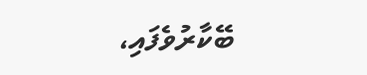ބޭކާރުވެފައި،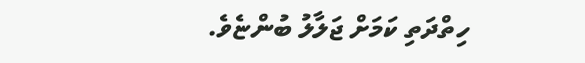ހިތްދަތި ކަމަށް ޖަލާލު ބުންޏެވެ.